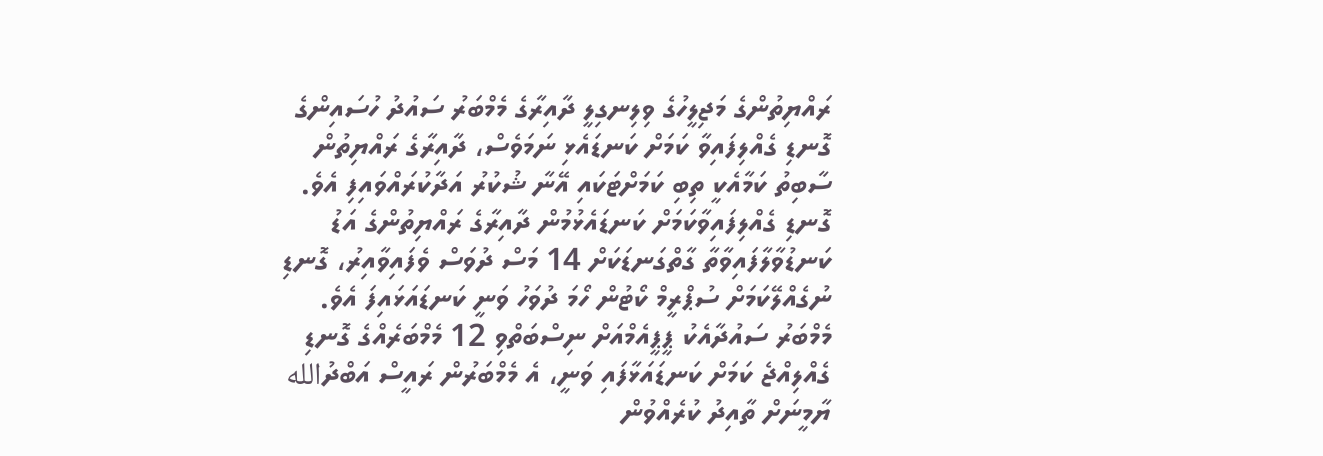ރައްޔިތުންގެ މަޖިލީހުގެ ވިލިނގިލީ ދާއިރާގެ މެމްބަރު ސައުދު ހުސައިންގެ ގޮނޑި ގެއްލިފައިވާ ކަމަށް ކަނޑައެޅި ނަމަވެސް، ދާއިރާގެ ރައްޔިތުން ސާބިތު ކަމާއެކީ ތިބި ކަމަށްޓަކައި އޭނާ ޝުކުރު އަދާކުރައްވައިފި އެވެ.
ގޮނޑި ގެއްލިފައިވާކަމަށް ކަނޑައެޅުމުން ދާއިރާގެ ރައްޔިތުންގެ އަޑު ކަނޑުވާލާފައިވާތާ ގާތްގަނޑަކަށް 14 މަސް ދުވަސް ވެފައިވާއިރު، ގޮނޑި ނުގެއްލޭކަމަށް ސުޕްރީމް ކޯޓުން ހޯމަ ދުވަހު ވަނީ ކަނޑައަޅައިފަ އެވެ.
މެމްބަރު ސައުދާއެކު ޕީޕީއެމްއަށް ނިސްބަތްވި 12 މެމްބަރެއްގެ ގޮނޑި ގެއްލިއްޖެ ކަމަށް ކަނޑައަޅާފައި ވަނީ، އެ މެމްބަރުން ރައީސް އަބްދުالله ޔާމީނަށް ތާއިދު ކުރެއްވުން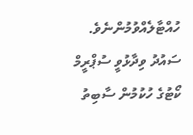ހުއްޓާލެއްވުމުންނެވެ.
ސައުދު ވިދާޅުވީ ސުޕްރީމް ކޯޓުގެ ހުކުމުން ސާބިތު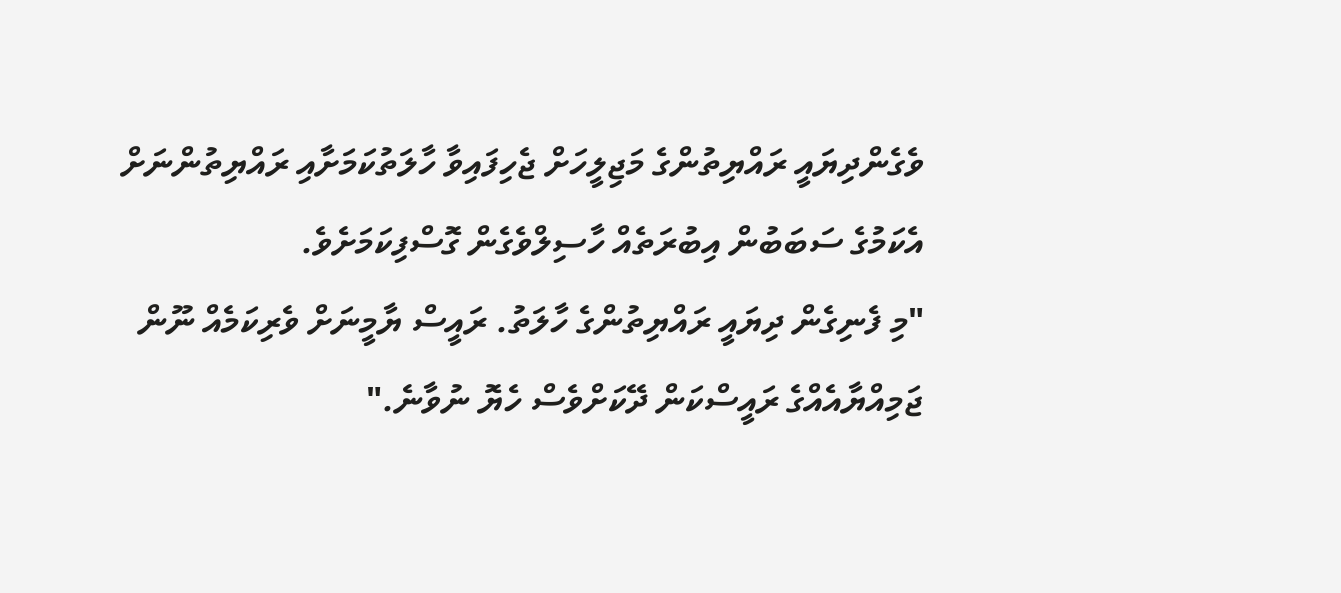ވެގެންދިޔައީ ރައްޔިތުންގެ މަޖިލީހަށް ޖެހިފައިވާ ހާލަތުކަމަށާއި ރައްޔިތުންނަށް އެކަމުގެ ސަބަބުން އިބުރަތެއް ހާސިލްވެގެން ގޮސްފިކަމަށެވެ.
"މި ފެނިގެން ދިޔައީ ރައްޔިތުންގެ ހާލަތު. ރައީސް ޔާމީނަށް ވެރިކަމެއް ނޫން ޖަމިއްޔާއެއްގެ ރައީސްކަން ދޭކަށްވެސް ހެޔޮ ނުވާނެ."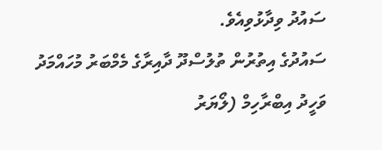ސައުދު ވިދާޅުވިއެވެ.
ސައުދުގެ އިތުރުން ތުލުސްދޫ ދާއިރާގެ މެމްބަރު މުހައްމަދު ވަހީދު އިބްރާހިމް (ލޯޔަރު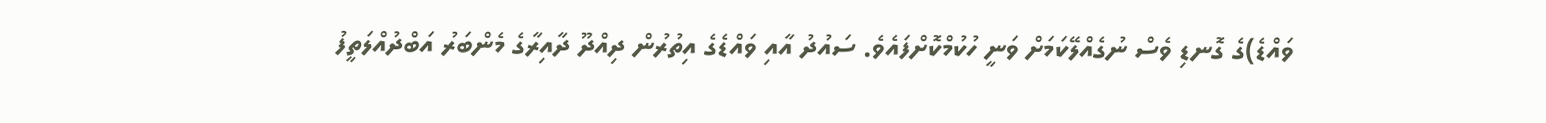ވައްޑެ)ގެ ގޮނޑި ވެސް ނުގެއްލޭކަމަށް ވަނީ ހުކުމްކޮށްފައެވެ. ސައުދު އާއި ވައްޑެގެ އިތުރުން ދިއްދޫ ދާއިރާގެ މެންބަރު އަބްދުއްލަތީފު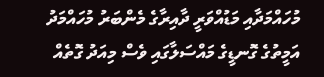މުހައްމަދާއި މަޑުއްވަރީ ދާއިރާގެ މެންބަރު މުހައްމަދު އަމީތުގެ ގޮނޑީގެ މައްސަލާގައި ވެސް މިއަދު ގޮތެއް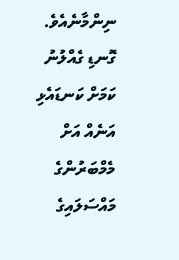ނިންމާނެއެވެ.
ގޮނޑި ގެއްލުނު ކަމަށް ކަނޑައެޅި އަނެއް އަށް މެމްބަރުންގެ މައްސަލައިގެ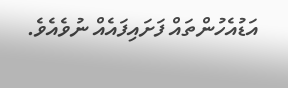އަޑުއެހުންތައް ފަށައިފައެއް ނުވެއެވެ.